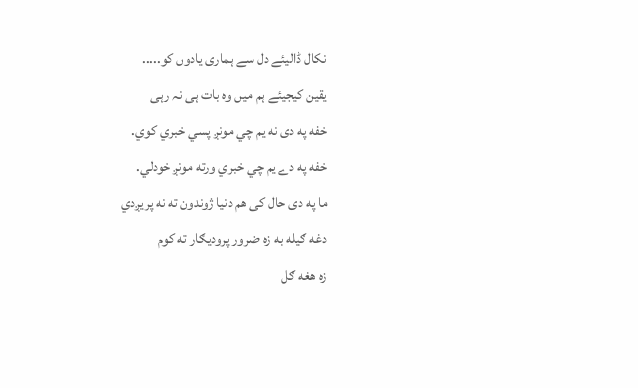نکال ڈالیئے دل سے ہماری یادوں کو.....
یقین کیجیئے ہم میں وہ بات ہی نہ رہی
خفه په دی نه يم چي مونږ پسي خبري کوي.
خفه په دے يم چي خبري ورته مونږ خودلي.
ما په دی حال کی هم دنيا ژوندون ته نه پريږدي
دغه ګيله به زه ضرور پروديګار ته کوم
زه هغه ګل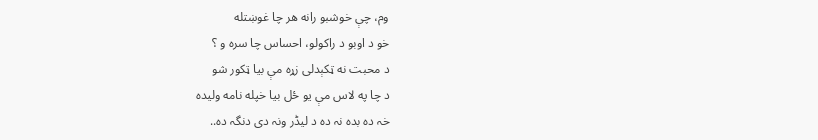وم، چې خوشبو رانه هر چا غوښتله
خو د اوبو د راکولو، احساس چا سره و ؟
د محبت نه ټکېدلی زړه مې بیا ټکور شو
د چا په لاس مې یو ځل بیا خپله نامه ولیده
خہ دہ بدہ نہ دہ د لیڈر ونہ دی دنگہ دہ..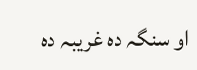او سنگہ دہ غریبہ دہ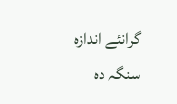گرانئے اندازہ سنگہ دہ